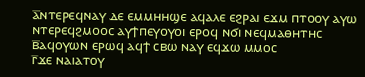ⲁ̅ⲛⲧⲉⲣⲉϥⲛⲁⲩ ⲇⲉ ⲉⲙⲙⲏⲏϣⲉ ⲁϥⲁⲗⲉ ⲉϩⲣⲁⲓ ⲉϫⲙ ⲡⲧⲟⲟⲩ ⲁⲩⲱ ⲛⲧⲉⲣⲉϥϩⲙⲟⲟⲥ ⲁⲩϯⲡⲉⲩⲟⲩⲟⲓ ⲉⲣⲟϥ ⲛϭⲓ ⲛⲉϥⲙⲁⲑⲏⲧⲏⲥ
ⲃ̅ⲁϥⲟⲩⲱⲛ ⲉⲣⲱϥ ⲁϥϯ ⲥⲃⲱ ⲛⲁⲩ ⲉϥϫⲱ ⲙⲙⲟⲥ
ⲅ̅ϫⲉ ⲛⲁⲓⲁⲧⲟⲩ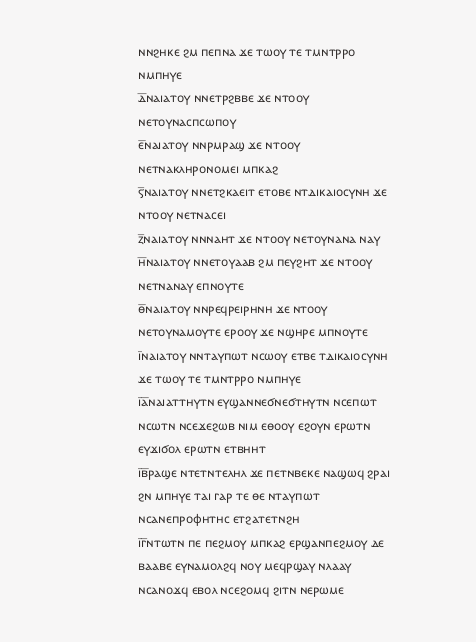ⲛⲛϩⲏⲕⲉ ϩⲙ ⲡⲉⲡⲛⲁ ϫⲉ ⲧⲱⲟⲩ ⲧⲉ ⲧⲙⲛⲧⲣⲣⲟ ⲛⲙⲡⲏⲩⲉ
ⲇ̅ⲛⲁⲓⲁⲧⲟⲩ ⲛⲛⲉⲧⲣϩⲃⲃⲉ ϫⲉ ⲛⲧⲟⲟⲩ ⲛⲉⲧⲟⲩⲛⲁⲥⲡⲥⲱⲡⲟⲩ
ⲉ̅ⲛⲁⲓⲁⲧⲟⲩ ⲛⲛⲣⲙⲣⲁϣ ϫⲉ ⲛⲧⲟⲟⲩ ⲛⲉⲧⲛⲁⲕⲗⲏⲣⲟⲛⲟⲙⲉⲓ ⲙⲡⲕⲁϩ
ⲋ̅ⲛⲁⲓⲁⲧⲟⲩ ⲛⲛⲉⲧϩⲕⲁⲉⲓⲧ ⲉⲧⲟⲃⲉ ⲛⲧⲇⲓⲕⲁⲓⲟⲥⲩⲛⲏ ϫⲉ ⲛⲧⲟⲟⲩ ⲛⲉⲧⲛⲁⲥⲉⲓ
ⲍ̅ⲛⲁⲓⲁⲧⲟⲩ ⲛⲛⲛⲁⲏⲧ ϫⲉ ⲛⲧⲟⲟⲩ ⲛⲉⲧⲟⲩⲛⲁⲛⲁ ⲛⲁⲩ
ⲏ̅ⲛⲁⲓⲁⲧⲟⲩ ⲛⲛⲉⲧⲟⲩⲁⲁⲃ ϩⲙ ⲡⲉⲩϩⲏⲧ ϫⲉ ⲛⲧⲟⲟⲩ ⲛⲉⲧⲛⲁⲛⲁⲩ ⲉⲡⲛⲟⲩⲧⲉ
ⲑ̅ⲛⲁⲓⲁⲧⲟⲩ ⲛⲛⲣⲉϥⲣⲉⲓⲣⲏⲛⲏ ϫⲉ ⲛⲧⲟⲟⲩ ⲛⲉⲧⲟⲩⲛⲁⲙⲟⲩⲧⲉ ⲉⲣⲟⲟⲩ ϫⲉ ⲛϣⲏⲣⲉ ⲙⲡⲛⲟⲩⲧⲉ
ⲓ̅ⲛⲁⲓⲁⲧⲟⲩ ⲛⲛⲧⲁⲩⲡⲱⲧ ⲛⲥⲱⲟⲩ ⲉⲧⲃⲉ ⲧⲇⲓⲕⲁⲓⲟⲥⲩⲛⲏ ϫⲉ ⲧⲱⲟⲩ ⲧⲉ ⲧⲙⲛⲧⲣⲣⲟ ⲛⲙⲡⲏⲩⲉ
ⲓ̅ⲁ̅ⲛⲁⲓⲁⲧⲧⲏⲩⲧⲛ ⲉⲩϣⲁⲛⲛⲉϭⲛⲉϭⲧⲏⲩⲧⲛ ⲛⲥⲉⲡⲱⲧ ⲛⲥⲱⲧⲛ ⲛⲥⲉϫⲉϩⲱⲃ ⲛⲓⲙ ⲉⲑⲟⲟⲩ ⲉϩⲟⲩⲛ ⲉⲣⲱⲧⲛ ⲉⲩϫⲓϭⲟⲗ ⲉⲣⲱⲧⲛ ⲉⲧⲃⲏⲏⲧ
ⲓ̅ⲃ̅ⲣⲁϣⲉ ⲛⲧⲉⲧⲛⲧⲉⲗⲏⲗ ϫⲉ ⲡⲉⲧⲛⲃⲉⲕⲉ ⲛⲁϣⲱϥ ϩⲣⲁⲓ ϩⲛ ⲙⲡⲏⲩⲉ ⲧⲁⲓ ⲅⲁⲣ ⲧⲉ ⲑⲉ ⲛⲧⲁⲩⲡⲱⲧ ⲛⲥⲁⲛⲉⲡⲣⲟⲫⲏⲧⲏⲥ ⲉⲧϩⲁⲧⲉⲧⲛϩⲏ
ⲓ̅ⲅ̅ⲛⲧⲱⲧⲛ ⲡⲉ ⲡⲉϩⲙⲟⲩ ⲙⲡⲕⲁϩ ⲉⲣϣⲁⲛⲡⲉϩⲙⲟⲩ ⲇⲉ ⲃⲁⲁⲃⲉ ⲉⲩⲛⲁⲙⲟⲗϩϥ ⲛⲟⲩ ⲙⲉϥⲣϣⲁⲩ ⲛⲗⲁⲁⲩ ⲛⲥⲁⲛⲟϫϥ ⲉⲃⲟⲗ ⲛⲥⲉϩⲟⲙϥ ϩⲓⲧⲛ ⲛⲉⲣⲱⲙⲉ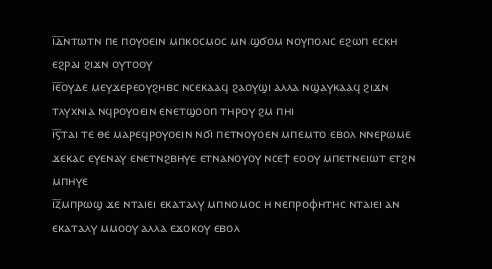ⲓ̅ⲇ̅ⲛⲧⲱⲧⲛ ⲡⲉ ⲡⲟⲩⲟⲉⲓⲛ ⲙⲡⲕⲟⲥⲙⲟⲥ ⲙⲛ ϣϭⲟⲙ ⲛⲟⲩⲡⲟⲗⲓⲥ ⲉϩⲱⲡ ⲉⲥⲕⲏ ⲉϩⲣⲁⲓ ϩⲓϫⲛ ⲟⲩⲧⲟⲟⲩ
ⲓ̅ⲉ̅ⲟⲩⲇⲉ ⲙⲉⲩϫⲉⲣⲉⲟⲩϩⲏⲃⲥ ⲛⲥⲉⲕⲁⲁϥ ϩⲁⲟⲩϣⲓ ⲁⲗⲗⲁ ⲛϣⲁⲩⲕⲁⲁϥ ϩⲓϫⲛ ⲧⲗⲩⲭⲛⲓⲁ ⲛϥⲣⲟⲩⲟⲉⲓⲛ ⲉⲛⲉⲧϣⲟⲟⲡ ⲧⲏⲣⲟⲩ ϩⲙ ⲡⲏⲓ
ⲓ̅ⲋ̅ⲧⲁⲓ ⲧⲉ ⲑⲉ ⲙⲁⲣⲉϥⲣⲟⲩⲟⲉⲓⲛ ⲛϭⲓ ⲡⲉⲧⲛⲟⲩⲟⲉⲛ ⲙⲡⲉⲙⲧⲟ ⲉⲃⲟⲗ ⲛⲛⲉⲣⲱⲙⲉ ϫⲉⲕⲁⲥ ⲉⲩⲉⲛⲁⲩ ⲉⲛⲉⲧⲛϩⲃⲏⲩⲉ ⲉⲧⲛⲁⲛⲟⲩⲟⲩ ⲛⲥⲉϯ ⲉⲟⲟⲩ ⲙⲡⲉⲧⲛⲉⲓⲱⲧ ⲉⲧϩⲛ ⲙⲡⲏⲩⲉ
ⲓ̅ⲍ̅ⲙⲡⲣⲱϣ ϫⲉ ⲛⲧⲁⲓⲉⲓ ⲉⲕⲁⲧⲁⲗⲩ ⲙⲡⲛⲟⲙⲟⲥ ⲏ ⲛⲉⲡⲣⲟⲫⲏⲧⲏⲥ ⲛⲧⲁⲓⲉⲓ ⲁⲛ ⲉⲕⲁⲧⲁⲗⲩ ⲙⲙⲟⲟⲩ ⲁⲗⲗⲁ ⲉϫⲟⲕⲟⲩ ⲉⲃⲟⲗ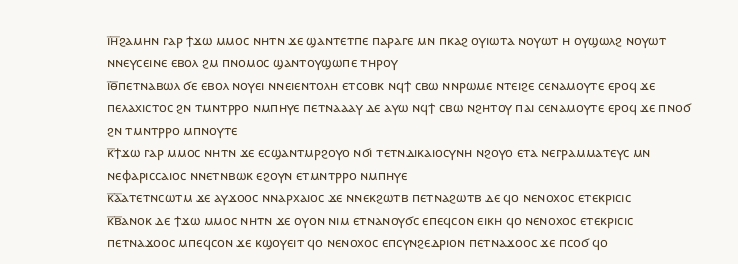ⲓ̅ⲏ̅ϩⲁⲙⲏⲛ ⲅⲁⲣ ϯϫⲱ ⲙⲙⲟⲥ ⲛⲏⲧⲛ ϫⲉ ϣⲁⲛⲧⲉⲧⲡⲉ ⲡⲁⲣⲁⲅⲉ ⲙⲛ ⲡⲕⲁϩ ⲟⲩⲓⲱⲧⲁ ⲛⲟⲩⲱⲧ ⲏ ⲟⲩϣⲱⲗϩ ⲛⲟⲩⲱⲧ ⲛⲛⲉⲩⲥⲉⲓⲛⲉ ⲉⲃⲟⲗ ϩⲙ ⲡⲛⲟⲙⲟⲥ ϣⲁⲛⲧⲟⲩϣⲱⲡⲉ ⲧⲏⲣⲟⲩ
ⲓ̅ⲑ̅ⲡⲉⲧⲛⲁⲃⲱⲗ ϭⲉ ⲉⲃⲟⲗ ⲛⲟⲩⲉⲓ ⲛⲛⲉⲓⲉⲛⲧⲟⲗⲏ ⲉⲧⲥⲟⲃⲕ ⲛϥϯ ⲥⲃⲱ ⲛⲛⲣⲱⲙⲉ ⲛⲧⲉⲓϩⲉ ⲥⲉⲛⲁⲙⲟⲩⲧⲉ ⲉⲣⲟϥ ϫⲉ ⲡⲉⲗⲁⲭⲓⲥⲧⲟⲥ ϩⲛ ⲧⲙⲛⲧⲣⲣⲟ ⲛⲙⲡⲏⲩⲉ ⲡⲉⲧⲛⲁⲁⲁⲩ ⲇⲉ ⲁⲩⲱ ⲛϥϯ ⲥⲃⲱ ⲛϩⲏⲧⲟⲩ ⲡⲁⲓ ⲥⲉⲛⲁⲙⲟⲩⲧⲉ ⲉⲣⲟϥ ϫⲉ ⲡⲛⲟϭ ϩⲛ ⲧⲙⲛⲧⲣⲣⲟ ⲙⲡⲛⲟⲩⲧⲉ
ⲕ̅ϯϫⲱ ⲅⲁⲣ ⲙⲙⲟⲥ ⲛⲏⲧⲛ ϫⲉ ⲉⲥϣⲁⲛⲧⲙⲣϩⲟⲩⲟ ⲛϭⲓ ⲧⲉⲧⲛⲇⲓⲕⲁⲓⲟⲥⲩⲛⲏ ⲛϩⲟⲩⲟ ⲉⲧⲁ ⲛⲉⲅⲣⲁⲙⲙⲁⲧⲉⲩⲥ ⲙⲛ ⲛⲉⲫⲁⲣⲓⲥⲥⲁⲓⲟⲥ ⲛⲛⲉⲧⲛⲃⲱⲕ ⲉϩⲟⲩⲛ ⲉⲧⲙⲛⲧⲣⲣⲟ ⲛⲙⲡⲏⲩⲉ
ⲕ̅ⲁ̅ⲁⲧⲉⲧⲛⲥⲱⲧⲙ ϫⲉ ⲁⲩϫⲟⲟⲥ ⲛⲛⲁⲣⲭⲁⲓⲟⲥ ϫⲉ ⲛⲛⲉⲕϩⲱⲧⲃ ⲡⲉⲧⲛⲁϩⲱⲧⲃ ⲇⲉ ϥⲟ ⲛⲉⲛⲟⲭⲟⲥ ⲉⲧⲉⲕⲣⲓⲥⲓⲥ
ⲕ̅ⲃ̅ⲁⲛⲟⲕ ⲇⲉ ϯϫⲱ ⲙⲙⲟⲥ ⲛⲏⲧⲛ ϫⲉ ⲟⲩⲟⲛ ⲛⲓⲙ ⲉⲧⲛⲁⲛⲟⲩϭⲥ ⲉⲡⲉϥⲥⲟⲛ ⲉⲓⲕⲏ ϥⲟ ⲛⲉⲛⲟⲭⲟⲥ ⲉⲧⲉⲕⲣⲓⲥⲓⲥ ⲡⲉⲧⲛⲁϫⲟⲟⲥ ⲙⲡⲉϥⲥⲟⲛ ϫⲉ ⲕϣⲟⲩⲉⲓⲧ ϥⲟ ⲛⲉⲛⲟⲭⲟⲥ ⲉⲡⲥⲩⲛϩⲉⲇⲣⲓⲟⲛ ⲡⲉⲧⲛⲁϫⲟⲟⲥ ϫⲉ ⲡⲥⲟϭ ϥⲟ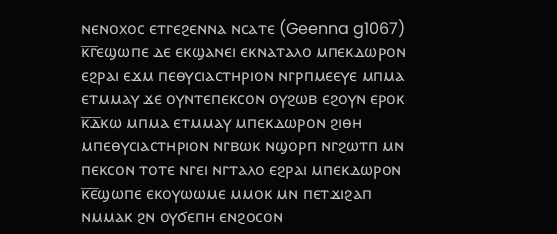ⲛⲉⲛⲟⲭⲟⲥ ⲉⲧⲅⲉϩⲉⲛⲛⲁ ⲛⲥⲁⲧⲉ (Geenna g1067)
ⲕ̅ⲅ̅ⲉϣⲱⲡⲉ ⲇⲉ ⲉⲕϣⲁⲛⲉⲓ ⲉⲕⲛⲁⲧⲁⲗⲟ ⲙⲡⲉⲕⲇⲱⲣⲟⲛ ⲉϩⲣⲁⲓ ⲉϫⲙ ⲡⲉⲑⲩⲥⲓⲁⲥⲧⲏⲣⲓⲟⲛ ⲛⲅⲣⲡⲙⲉⲉⲩⲉ ⲙⲡⲙⲁ ⲉⲧⲙⲙⲁⲩ ϫⲉ ⲟⲩⲛⲧⲉⲡⲉⲕⲥⲟⲛ ⲟⲩϩⲱⲃ ⲉϩⲟⲩⲛ ⲉⲣⲟⲕ
ⲕ̅ⲇ̅ⲕⲱ ⲙⲡⲙⲁ ⲉⲧⲙⲙⲁⲩ ⲙⲡⲉⲕⲇⲱⲣⲟⲛ ϩⲓⲑⲏ ⲙⲡⲉⲑⲩⲥⲓⲁⲥⲧⲏⲣⲓⲟⲛ ⲛⲅⲃⲱⲕ ⲛϣⲟⲣⲡ ⲛⲅϩⲱⲧⲡ ⲙⲛ ⲡⲉⲕⲥⲟⲛ ⲧⲟⲧⲉ ⲛⲅⲉⲓ ⲛⲅⲧⲁⲗⲟ ⲉϩⲣⲁⲓ ⲙⲡⲉⲕⲇⲱⲣⲟⲛ
ⲕ̅ⲉ̅ϣⲱⲡⲉ ⲉⲕⲟⲩⲱⲱⲙⲉ ⲙⲙⲟⲕ ⲙⲛ ⲡⲉⲧϫⲓϩⲁⲡ ⲛⲙⲙⲁⲕ ϩⲛ ⲟⲩϭⲉⲡⲏ ⲉⲛϩⲟⲥⲟⲛ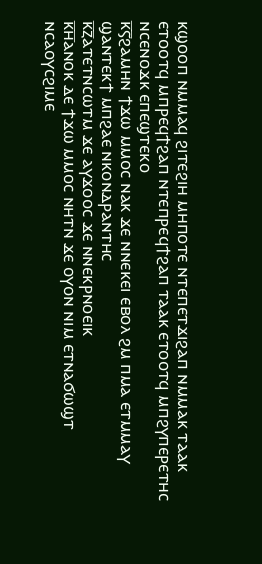ⲕϣⲟⲟⲡ ⲛⲙⲙⲁϥ ϩⲓⲧⲉϩⲓⲏ ⲙⲏⲡⲟⲧⲉ ⲛⲧⲉⲡⲉⲧϫⲓϩⲁⲡ ⲛⲙⲙⲁⲕ ⲧⲁⲁⲕ ⲉⲧⲟⲟⲧϥ ⲙⲡⲣⲉϥϯϩⲁⲡ ⲛⲧⲉⲡⲣⲉϥϯϩⲁⲡ ⲧⲁⲁⲕ ⲉⲧⲟⲟⲧϥ ⲙⲡϩⲩⲡⲉⲣⲉⲧⲏⲥ ⲛⲥⲉⲛⲟϫⲕ ⲉⲡⲉϣⲧⲉⲕⲟ
ⲕ̅ⲋ̅ϩⲁⲙⲏⲛ ϯϫⲱ ⲙⲙⲟⲥ ⲛⲁⲕ ϫⲉ ⲛⲛⲉⲕⲉⲓ ⲉⲃⲟⲗ ϩⲙ ⲡⲙⲁ ⲉⲧⲙⲙⲁⲩ ϣⲁⲛⲧⲉⲕϯ ⲙⲡϩⲁⲉ ⲛⲕⲟⲛⲇⲣⲁⲛⲧⲏⲥ
ⲕ̅ⲍ̅ⲁⲧⲉⲧⲛⲥⲱⲧⲙ ϫⲉ ⲁⲩϫⲟⲟⲥ ϫⲉ ⲛⲛⲉⲕⲣⲛⲟⲉⲓⲕ
ⲕ̅ⲏ̅ⲁⲛⲟⲕ ⲇⲉ ϯϫⲱ ⲙⲙⲟⲥ ⲛⲏⲧⲛ ϫⲉ ⲟⲩⲟⲛ ⲛⲓⲙ ⲉⲧⲛⲁϭⲱϣⲧ ⲛⲥⲁⲟⲩⲥϩⲓⲙⲉ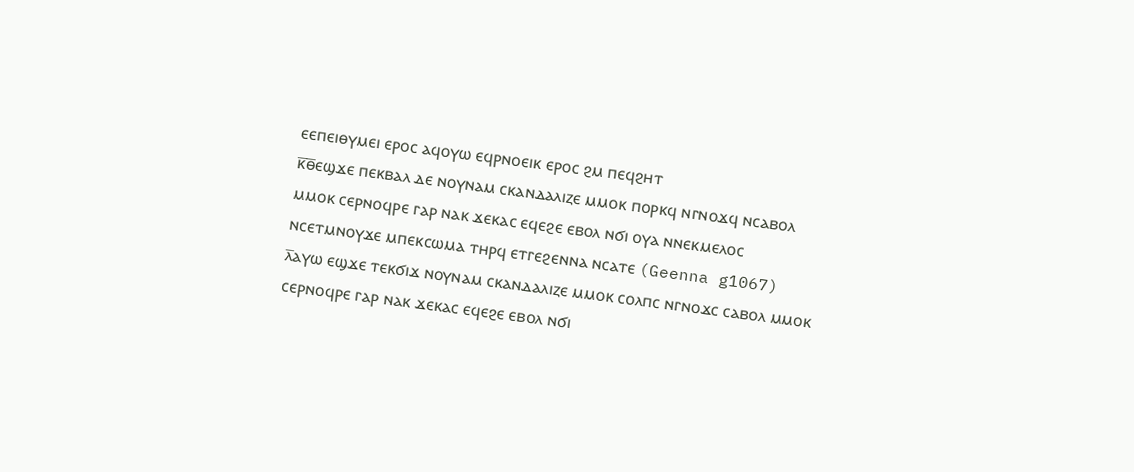ⲉⲉⲡⲉⲓⲑⲩⲙⲉⲓ ⲉⲣⲟⲥ ⲁϥⲟⲩⲱ ⲉϥⲣⲛⲟⲉⲓⲕ ⲉⲣⲟⲥ ϩⲙ ⲡⲉϥϩⲏⲧ
ⲕ̅ⲑ̅ⲉϣϫⲉ ⲡⲉⲕⲃⲁⲗ ⲇⲉ ⲛⲟⲩⲛⲁⲙ ⲥⲕⲁⲛⲇⲁⲗⲓⲍⲉ ⲙⲙⲟⲕ ⲡⲟⲣⲕϥ ⲛⲅⲛⲟϫϥ ⲛⲥⲁⲃⲟⲗ ⲙⲙⲟⲕ ⲥⲉⲣⲛⲟϥⲣⲉ ⲅⲁⲣ ⲛⲁⲕ ϫⲉⲕⲁⲥ ⲉϥⲉϩⲉ ⲉⲃⲟⲗ ⲛϭⲓ ⲟⲩⲁ ⲛⲛⲉⲕⲙⲉⲗⲟⲥ ⲛⲥⲉⲧⲙⲛⲟⲩϫⲉ ⲙⲡⲉⲕⲥⲱⲙⲁ ⲧⲏⲣϥ ⲉⲧⲅⲉϩⲉⲛⲛⲁ ⲛⲥⲁⲧⲉ (Geenna g1067)
ⲗ̅ⲁⲩⲱ ⲉϣϫⲉ ⲧⲉⲕϭⲓϫ ⲛⲟⲩⲛⲁⲙ ⲥⲕⲁⲛⲇⲁⲗⲓⲍⲉ ⲙⲙⲟⲕ ⲥⲟⲗⲡⲥ ⲛⲅⲛⲟϫⲥ ⲥⲁⲃⲟⲗ ⲙⲙⲟⲕ ⲥⲉⲣⲛⲟϥⲣⲉ ⲅⲁⲣ ⲛⲁⲕ ϫⲉⲕⲁⲥ ⲉϥⲉϩⲉ ⲉⲃⲟⲗ ⲛϭⲓ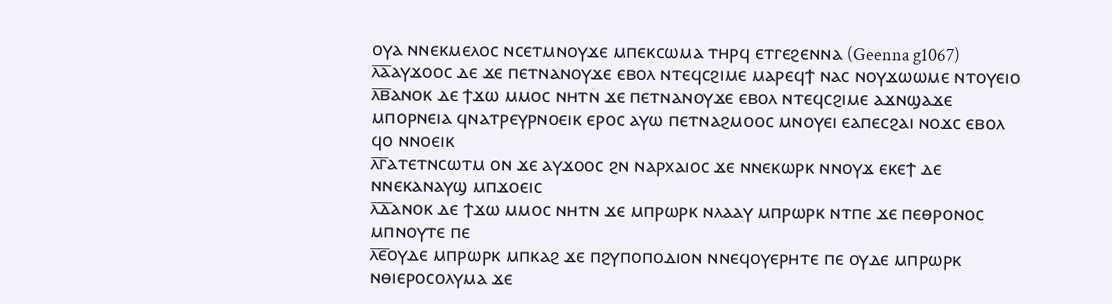ⲟⲩⲁ ⲛⲛⲉⲕⲙⲉⲗⲟⲥ ⲛⲥⲉⲧⲙⲛⲟⲩϫⲉ ⲙⲡⲉⲕⲥⲱⲙⲁ ⲧⲏⲣϥ ⲉⲧⲅⲉϩⲉⲛⲛⲁ (Geenna g1067)
ⲗ̅ⲁ̅ⲁⲩϫⲟⲟⲥ ⲇⲉ ϫⲉ ⲡⲉⲧⲛⲁⲛⲟⲩϫⲉ ⲉⲃⲟⲗ ⲛⲧⲉϥⲥϩⲓⲙⲉ ⲙⲁⲣⲉϥϯ ⲛⲁⲥ ⲛⲟⲩϫⲱⲱⲙⲉ ⲛⲧⲟⲩⲉⲓⲟ
ⲗ̅ⲃ̅ⲁⲛⲟⲕ ⲇⲉ ϯϫⲱ ⲙⲙⲟⲥ ⲛⲏⲧⲛ ϫⲉ ⲡⲉⲧⲛⲁⲛⲟⲩϫⲉ ⲉⲃⲟⲗ ⲛⲧⲉϥⲥϩⲓⲙⲉ ⲁϫⲛϣⲁϫⲉ ⲙⲡⲟⲣⲛⲉⲓⲁ ϥⲛⲁⲧⲣⲉⲩⲣⲛⲟⲉⲓⲕ ⲉⲣⲟⲥ ⲁⲩⲱ ⲡⲉⲧⲛⲁϩⲙⲟⲟⲥ ⲙⲛⲟⲩⲉⲓ ⲉⲁⲡⲉⲥϩⲁⲓ ⲛⲟϫⲥ ⲉⲃⲟⲗ ϥⲟ ⲛⲛⲟⲉⲓⲕ
ⲗ̅ⲅ̅ⲁⲧⲉⲧⲛⲥⲱⲧⲙ ⲟⲛ ϫⲉ ⲁⲩϫⲟⲟⲥ ϩⲛ ⲛⲁⲣⲭⲁⲓⲟⲥ ϫⲉ ⲛⲛⲉⲕⲱⲣⲕ ⲛⲛⲟⲩϫ ⲉⲕⲉϯ ⲇⲉ ⲛⲛⲉⲕⲁⲛⲁⲩϣ ⲙⲡϫⲟⲉⲓⲥ
ⲗ̅ⲇ̅ⲁⲛⲟⲕ ⲇⲉ ϯϫⲱ ⲙⲙⲟⲥ ⲛⲏⲧⲛ ϫⲉ ⲙⲡⲣⲱⲣⲕ ⲛⲗⲁⲁⲩ ⲙⲡⲣⲱⲣⲕ ⲛⲧⲡⲉ ϫⲉ ⲡⲉⲑⲣⲟⲛⲟⲥ ⲙⲡⲛⲟⲩⲧⲉ ⲡⲉ
ⲗ̅ⲉ̅ⲟⲩⲇⲉ ⲙⲡⲣⲱⲣⲕ ⲙⲡⲕⲁϩ ϫⲉ ⲡϩⲩⲡⲟⲡⲟⲇⲓⲟⲛ ⲛⲛⲉϥⲟⲩⲉⲣⲏⲧⲉ ⲡⲉ ⲟⲩⲇⲉ ⲙⲡⲣⲱⲣⲕ ⲛⲑⲓⲉⲣⲟⲥⲟⲗⲩⲙⲁ ϫⲉ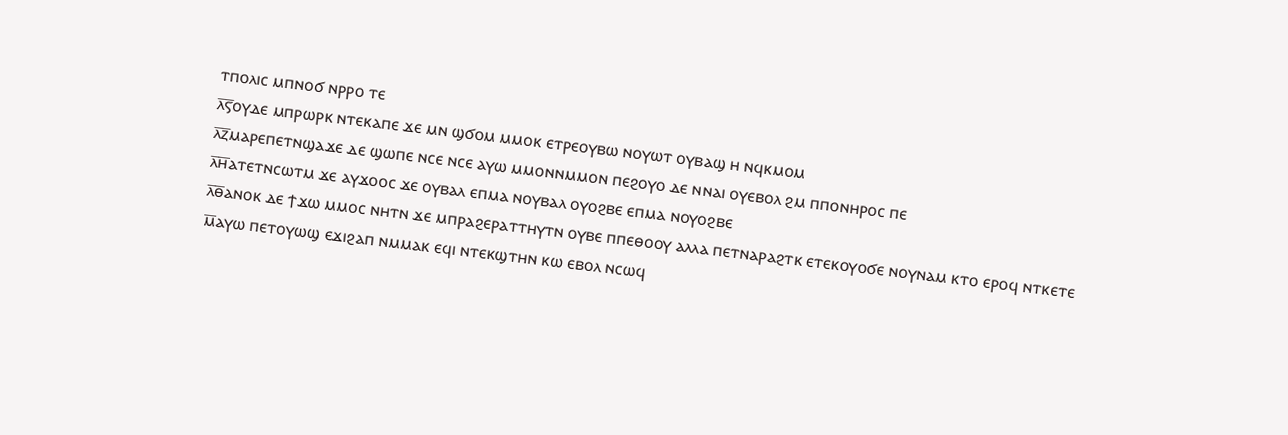ⲧⲡⲟⲗⲓⲥ ⲙⲡⲛⲟϭ ⲛⲣⲣⲟ ⲧⲉ
ⲗ̅ⲋ̅ⲟⲩⲇⲉ ⲙⲡⲣⲱⲣⲕ ⲛⲧⲉⲕⲁⲡⲉ ϫⲉ ⲙⲛ ϣϭⲟⲙ ⲙⲙⲟⲕ ⲉⲧⲣⲉⲟⲩⲃⲱ ⲛⲟⲩⲱⲧ ⲟⲩⲃⲁϣ ⲏ ⲛϥⲕⲙⲟⲙ
ⲗ̅ⲍ̅ⲙⲁⲣⲉⲡⲉⲧⲛϣⲁϫⲉ ⲇⲉ ϣⲱⲡⲉ ⲛⲥⲉ ⲛⲥⲉ ⲁⲩⲱ ⲙⲙⲟⲛⲛⲙⲙⲟⲛ ⲡⲉϩⲟⲩⲟ ⲇⲉ ⲛⲛⲁⲓ ⲟⲩⲉⲃⲟⲗ ϩⲙ ⲡⲡⲟⲛⲏⲣⲟⲥ ⲡⲉ
ⲗ̅ⲏ̅ⲁⲧⲉⲧⲛⲥⲱⲧⲙ ϫⲉ ⲁⲩϫⲟⲟⲥ ϫⲉ ⲟⲩⲃⲁⲗ ⲉⲡⲙⲁ ⲛⲟⲩⲃⲁⲗ ⲟⲩⲟϩⲃⲉ ⲉⲡⲙⲁ ⲛⲟⲩⲟϩⲃⲉ
ⲗ̅ⲑ̅ⲁⲛⲟⲕ ⲇⲉ ϯϫⲱ ⲙⲙⲟⲥ ⲛⲏⲧⲛ ϫⲉ ⲙⲡⲣⲁϩⲉⲣⲁⲧⲧⲏⲩⲧⲛ ⲟⲩⲃⲉ ⲡⲡⲉⲑⲟⲟⲩ ⲁⲗⲗⲁ ⲡⲉⲧⲛⲁⲣⲁϩⲧⲕ ⲉⲧⲉⲕⲟⲩⲟϭⲉ ⲛⲟⲩⲛⲁⲙ ⲕⲧⲟ ⲉⲣⲟϥ ⲛⲧⲕⲉⲧⲉ
ⲙ̅ⲁⲩⲱ ⲡⲉⲧⲟⲩⲱϣ ⲉϫⲓϩⲁⲡ ⲛⲙⲙⲁⲕ ⲉϥⲓ ⲛⲧⲉⲕϣⲧⲏⲛ ⲕⲱ ⲉⲃⲟⲗ ⲛⲥⲱϥ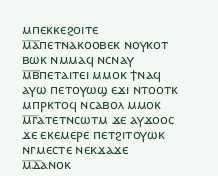ⲙⲡⲉⲕⲕⲉϩⲟⲓⲧⲉ
ⲙ̅ⲁ̅ⲡⲉⲧⲛⲁⲕⲟⲟⲃⲉⲕ ⲛⲟⲩⲕⲟⲧ ⲃⲱⲕ ⲛⲙⲙⲁϥ ⲛⲥⲛⲁⲩ
ⲙ̅ⲃ̅ⲡⲉⲧⲁⲓⲧⲉⲓ ⲙⲙⲟⲕ ϯⲛⲁϥ ⲁⲩⲱ ⲡⲉⲧⲟⲩⲱϣ ⲉϫⲓ ⲛⲧⲟⲟⲧⲕ ⲙⲡⲣⲕⲧⲟϥ ⲛⲥⲁⲃⲟⲗ ⲙⲙⲟⲕ
ⲙ̅ⲅ̅ⲁⲧⲉⲧⲛⲥⲱⲧⲙ ϫⲉ ⲁⲩϫⲟⲟⲥ ϫⲉ ⲉⲕⲉⲙⲉⲣⲉ ⲡⲉⲧϩⲓⲧⲟⲩⲱⲕ ⲛⲅⲙⲉⲥⲧⲉ ⲛⲉⲕϫⲁϫⲉ
ⲙ̅ⲇ̅ⲁⲛⲟⲕ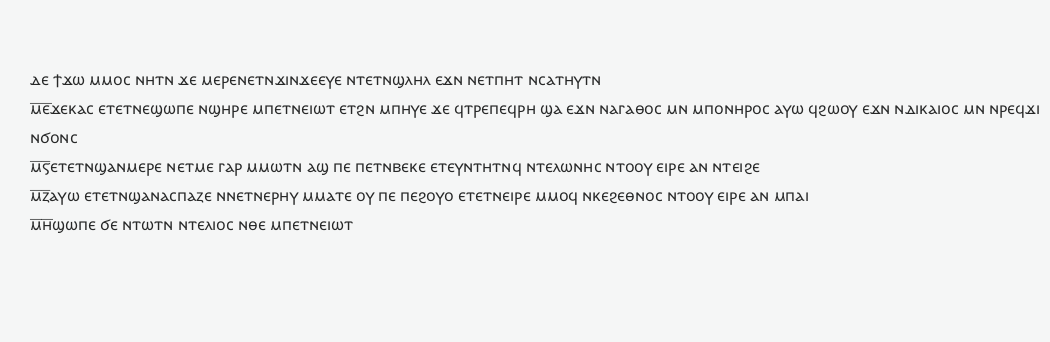ⲇⲉ ϯϫⲱ ⲙⲙⲟⲥ ⲛⲏⲧⲛ ϫⲉ ⲙⲉⲣⲉⲛⲉⲧⲛϫⲓⲛϫⲉⲉⲩⲉ ⲛⲧⲉⲧⲛϣⲗⲏⲗ ⲉϫⲛ ⲛⲉⲧⲡⲏⲧ ⲛⲥⲁⲧⲏⲩⲧⲛ
ⲙ̅ⲉ̅ϫⲉⲕⲁⲥ ⲉⲧⲉⲧⲛⲉϣⲱⲡⲉ ⲛϣⲏⲣⲉ ⲙⲡⲉⲧⲛⲉⲓⲱⲧ ⲉⲧϩⲛ ⲙⲡⲏⲩⲉ ϫⲉ ϥⲧⲣⲉⲡⲉϥⲣⲏ ϣⲁ ⲉϫⲛ ⲛⲁⲅⲁⲑⲟⲥ ⲙⲛ ⲙⲡⲟⲛⲏⲣⲟⲥ ⲁⲩⲱ ϥϩⲱⲟⲩ ⲉϫⲛ ⲛⲇⲓⲕⲁⲓⲟⲥ ⲙⲛ ⲛⲣⲉϥϫⲓ ⲛϭⲟⲛⲥ
ⲙ̅ⲋ̅ⲉⲧⲉⲧⲛϣⲁⲛⲙⲉⲣⲉ ⲛⲉⲧⲙⲉ ⲅⲁⲣ ⲙⲙⲱⲧⲛ ⲁϣ ⲡⲉ ⲡⲉⲧⲛⲃⲉⲕⲉ ⲉⲧⲉⲩⲛⲧⲏⲧⲛϥ ⲛⲧⲉⲗⲱⲛⲏⲥ ⲛⲧⲟⲟⲩ ⲉⲓⲣⲉ ⲁⲛ ⲛⲧⲉⲓϩⲉ
ⲙ̅ⲍ̅ⲁⲩⲱ ⲉⲧⲉⲧⲛϣⲁⲛⲁⲥⲡⲁⲍⲉ ⲛⲛⲉⲧⲛⲉⲣⲏⲩ ⲙⲙⲁⲧⲉ ⲟⲩ ⲡⲉ ⲡⲉϩⲟⲩⲟ ⲉⲧⲉⲧⲛⲉⲓⲣⲉ ⲙⲙⲟϥ ⲛⲕⲉϩⲉⲑⲛⲟⲥ ⲛⲧⲟⲟⲩ ⲉⲓⲣⲉ ⲁⲛ ⲙⲡⲁⲓ
ⲙ̅ⲏ̅ϣⲱⲡⲉ ϭⲉ ⲛⲧⲱⲧⲛ ⲛⲧⲉⲗⲓⲟⲥ ⲛⲑⲉ ⲙⲡⲉⲧⲛⲉⲓⲱⲧ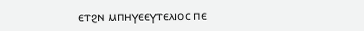ⲉⲧϩⲛ ⲙⲡⲏⲩⲉⲉⲩⲧⲉⲗⲓⲟⲥ ⲡⲉ